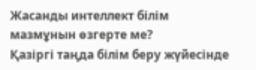Жасанды интеллект білім мазмұнын өзгерте ме?
Қазіргі таңда білім беру жүйесінде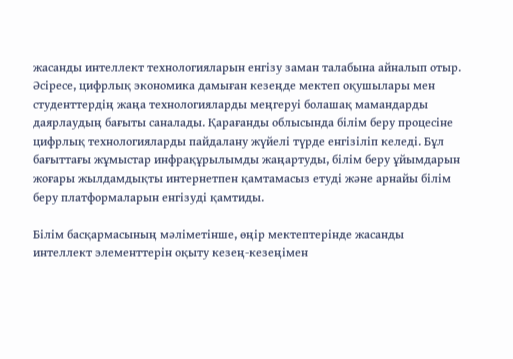жасанды интеллект технологияларын енгізу заман талабына айналып отыр. Әсіресе, цифрлық экономика дамыған кезеңде мектеп оқушылары мен студенттердің жаңа технологияларды меңгеруі болашақ мамандарды даярлаудың бағыты саналады. Қарағанды облысында білім беру процесіне цифрлық технологияларды пайдалану жүйелі түрде енгізіліп келеді. Бұл бағыттағы жұмыстар инфрақұрылымды жаңартуды, білім беру ұйымдарын жоғары жылдамдықты интернетпен қамтамасыз етуді және арнайы білім беру платформаларын енгізуді қамтиды.

Білім басқармасының мәліметінше, өңір мектептерінде жасанды интеллект элементтерін оқыту кезең-кезеңімен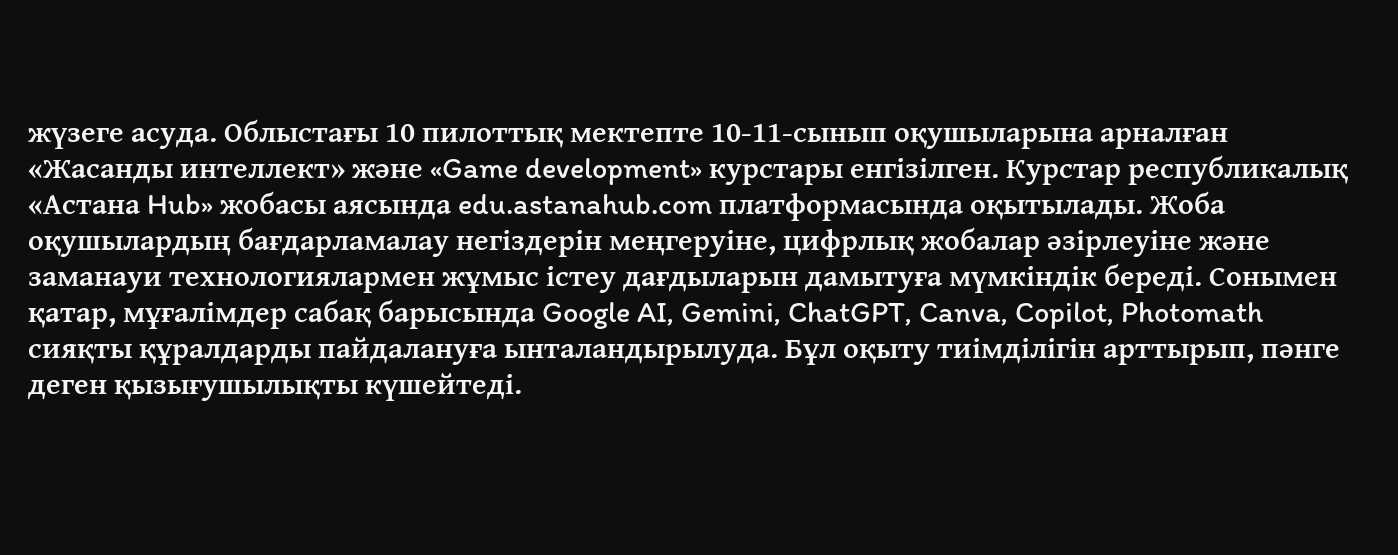жүзеге асуда. Облыстағы 10 пилоттық мектепте 10-11-сынып оқушыларына арналған «Жасанды интеллект» және «Game development» курстары енгізілген. Курстар республикалық «Астана Hub» жобасы аясында edu.astanahub.com платформасында оқытылады. Жоба оқушылардың бағдарламалау негіздерін меңгеруіне, цифрлық жобалар әзірлеуіне және заманауи технологиялармен жұмыс істеу дағдыларын дамытуға мүмкіндік береді. Сонымен қатар, мұғалімдер сабақ барысында Google AI, Gemini, ChatGPT, Canva, Copilot, Photomath сияқты құралдарды пайдалануға ынталандырылуда. Бұл оқыту тиімділігін арттырып, пәнге деген қызығушылықты күшейтеді.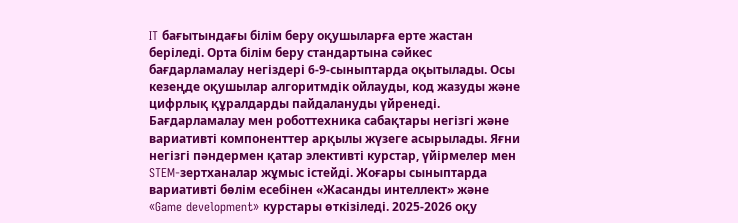IT бағытындағы білім беру оқушыларға ерте жастан беріледі. Орта білім беру стандартына сәйкес бағдарламалау негіздері 6-9-сыныптарда оқытылады. Осы кезеңде оқушылар алгоритмдік ойлауды, код жазуды және цифрлық құралдарды пайдалануды үйренеді. Бағдарламалау мен роботтехника сабақтары негізгі және вариативті компоненттер арқылы жүзеге асырылады. Яғни негізгі пәндермен қатар элективті курстар, үйірмелер мен STEM-зертханалар жұмыс істейді. Жоғары сыныптарда вариативті бөлім есебінен «Жасанды интеллект» және «Game development» курстары өткізіледі. 2025-2026 оқу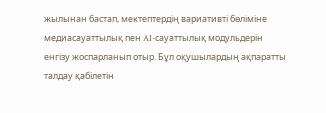жылынан бастап, мектептердің вариативті бөліміне медиасауаттылық пен AI-сауаттылық модульдерін енгізу жоспарланып отыр. Бұл оқушылардың ақпаратты талдау қабілетін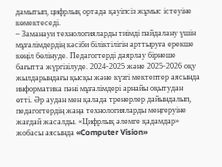дамытып, цифрлық ортада қауіпсіз жұмыс істеуіне көмектеседі.
– Заманауи технологияларды тиімді пайдалану үшін мұғалімдердің кәсіби біліктілігін арттыруға ерекше көңіл бөлінуде. Педагогтерді даярлау бірнеше бағытта жүргізілуде. 2024-2025 және 2025-2026 оқу жылдарындағы қысқы және күзгі мектептер аясында информатика пәні мұғалімдері арнайы оқытудан өтті. Әр аудан мен қалада тренерлер дайындалып, педагогтердің жаңа технологияларды меңгеруіне жағдай жасалды. «Цифрлық әлемге қадамдар» жобасы аясында «Computer Vision»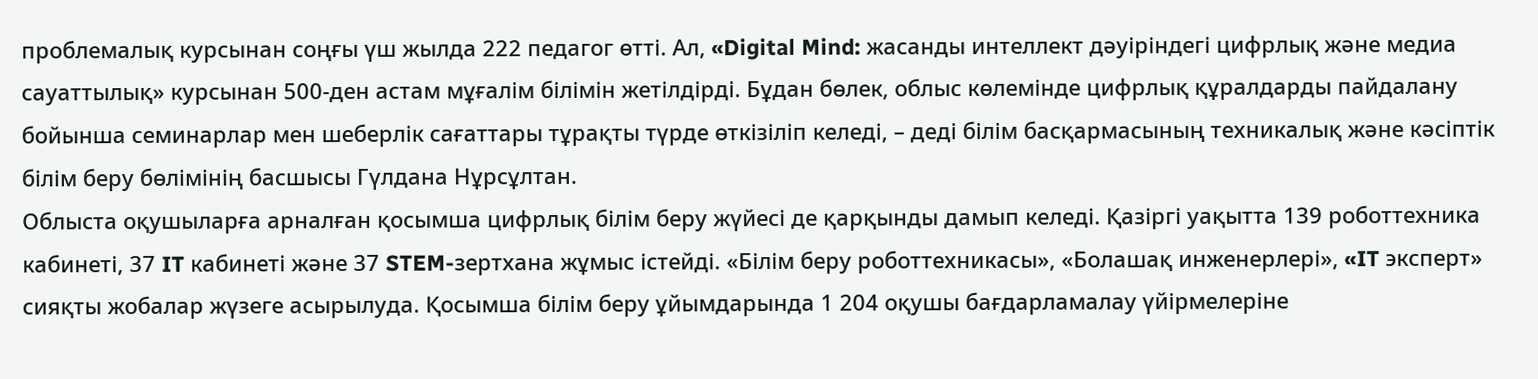проблемалық курсынан соңғы үш жылда 222 педагог өтті. Ал, «Digital Mind: жасанды интеллект дәуіріндегі цифрлық және медиа сауаттылық» курсынан 500-ден астам мұғалім білімін жетілдірді. Бұдан бөлек, облыс көлемінде цифрлық құралдарды пайдалану бойынша семинарлар мен шеберлік сағаттары тұрақты түрде өткізіліп келеді, – деді білім басқармасының техникалық және кәсіптік білім беру бөлімінің басшысы Гүлдана Нұрсұлтан.
Облыста оқушыларға арналған қосымша цифрлық білім беру жүйесі де қарқынды дамып келеді. Қазіргі уақытта 139 роботтехника кабинеті, 37 IT кабинеті және 37 STEM-зертхана жұмыс істейді. «Білім беру роботтехникасы», «Болашақ инженерлері», «IT эксперт» сияқты жобалар жүзеге асырылуда. Қосымша білім беру ұйымдарында 1 204 оқушы бағдарламалау үйірмелеріне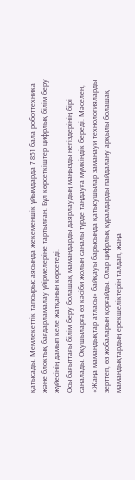қатысады. Мемлекеттік тапсырыс аясында жекеменшік ұйымдарда 7 851 бала роботтехника және блоктық бағдарламалау үйірмелеріне тартылған. Бұл көрсеткіштер цифрлық білім беру жүйесінің дамып келе жатқанын көрсетеді.
Осы бағыттағы білім беру болашақ мамандарды даярлаудың маңызды негіздерінің бірі саналады. Оқушыларға өз кәсіби жолын саналы түрде таңдауға мүмкіндік береді. Мәселен, «Жаңа мамандықтар атласы» байқауы барысында қатысушылар заманауи технологияларды зерттеп, өз жобаларын қорғайды. Олар цифрлық құралдарды пайдалану арқылы болашақ мамандықтардың ерекшеліктерін талдап, жаңа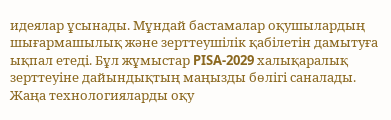идеялар ұсынады. Мұндай бастамалар оқушылардың шығармашылық және зерттеушілік қабілетін дамытуға ықпал етеді. Бұл жұмыстар PISA-2029 халықаралық зерттеуіне дайындықтың маңызды бөлігі саналады. Жаңа технологияларды оқу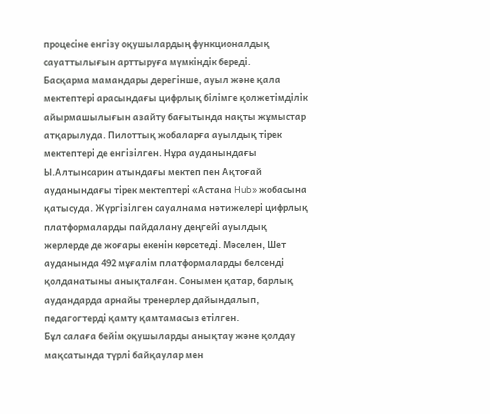процесіне енгізу оқушылардың функционалдық сауаттылығын арттыруға мүмкіндік береді.
Басқарма мамандары дерегінше, ауыл және қала мектептері арасындағы цифрлық білімге қолжетімділік айырмашылығын азайту бағытында нақты жұмыстар атқарылуда. Пилоттық жобаларға ауылдық тірек мектептері де енгізілген. Нұра ауданындағы Ы.Алтынсарин атындағы мектеп пен Ақтоғай ауданындағы тірек мектептері «Астана Hub» жобасына қатысуда. Жүргізілген сауалнама нәтижелері цифрлық платформаларды пайдалану деңгейі ауылдық жерлерде де жоғары екенін көрсетеді. Мәселен, Шет ауданында 492 мұғалім платформаларды белсенді қолданатыны анықталған. Сонымен қатар, барлық аудандарда арнайы тренерлер дайындалып, педагогтерді қамту қамтамасыз етілген.
Бұл салаға бейім оқушыларды анықтау және қолдау мақсатында түрлі байқаулар мен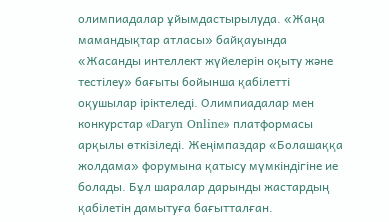олимпиадалар ұйымдастырылуда. «Жаңа мамандықтар атласы» байқауында «Жасанды интеллект жүйелерін оқыту және тестілеу» бағыты бойынша қабілетті оқушылар іріктеледі. Олимпиадалар мен конкурстар «Daryn Online» платформасы арқылы өткізіледі. Жеңімпаздар «Болашаққа жолдама» форумына қатысу мүмкіндігіне ие болады. Бұл шаралар дарынды жастардың қабілетін дамытуға бағытталған.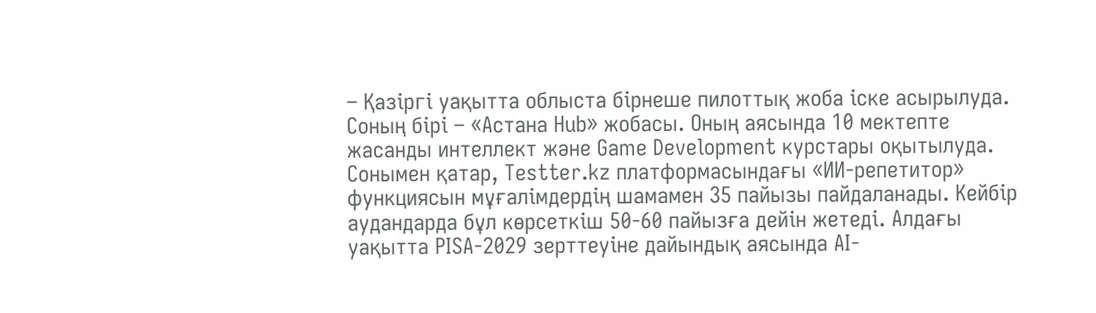– Қазіргі уақытта облыста бірнеше пилоттық жоба іске асырылуда. Соның бірі – «Астана Hub» жобасы. Оның аясында 10 мектепте жасанды интеллект және Game Development курстары оқытылуда. Сонымен қатар, Testter.kz платформасындағы «ИИ-репетитор» функциясын мұғалімдердің шамамен 35 пайызы пайдаланады. Кейбір аудандарда бұл көрсеткіш 50-60 пайызға дейін жетеді. Алдағы уақытта PISA-2029 зерттеуіне дайындық аясында AI-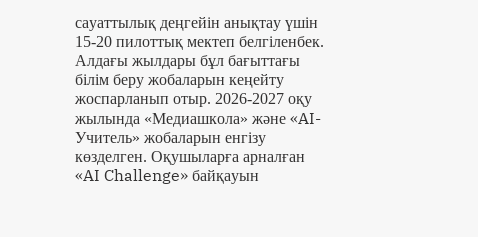сауаттылық деңгейін анықтау үшін 15-20 пилоттық мектеп белгіленбек. Алдағы жылдары бұл бағыттағы білім беру жобаларын кеңейту жоспарланып отыр. 2026-2027 оқу жылында «Медиашкола» және «AI-Учитель» жобаларын енгізу көзделген. Оқушыларға арналған «AI Challenge» байқауын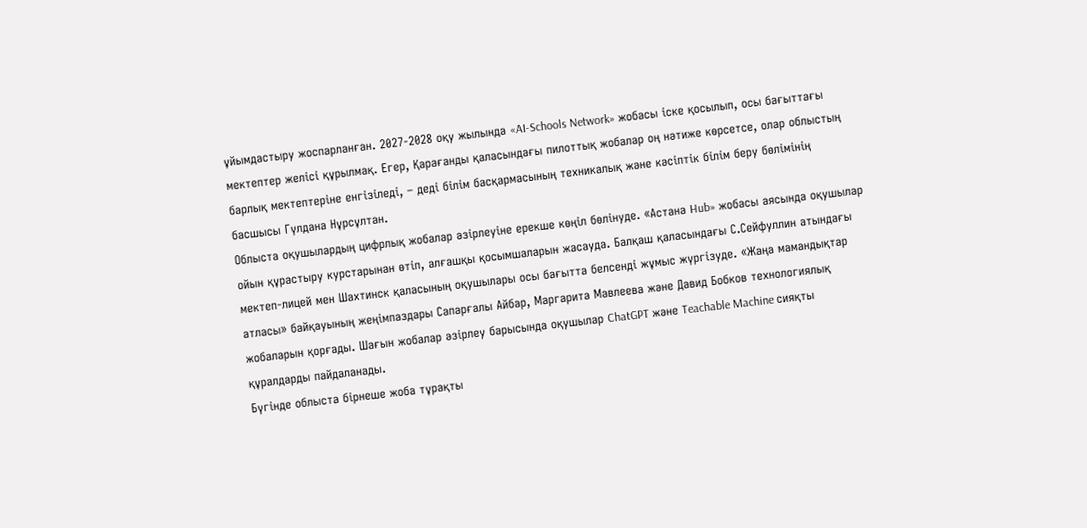ұйымдастыру жоспарланған. 2027-2028 оқу жылында «AI-Schools Network» жобасы іске қосылып, осы бағыттағы мектептер желісі құрылмақ. Егер, Қарағанды қаласындағы пилоттық жобалар оң нәтиже көрсетсе, олар облыстың барлық мектептеріне енгізіледі, – деді білім басқармасының техникалық және кәсіптік білім беру бөлімінің басшысы Гүлдана Нұрсұлтан.
Облыста оқушылардың цифрлық жобалар әзірлеуіне ерекше көңіл бөлінуде. «Астана Hub» жобасы аясында оқушылар ойын құрастыру курстарынан өтіп, алғашқы қосымшаларын жасауда. Балқаш қаласындағы С.Сейфуллин атындағы мектеп-лицей мен Шахтинск қаласының оқушылары осы бағытта белсенді жұмыс жүргізуде. «Жаңа мамандықтар атласы» байқауының жеңімпаздары Сапарғалы Айбар, Маргарита Мавлеева және Давид Бобков технологиялық жобаларын қорғады. Шағын жобалар әзірлеу барысында оқушылар ChatGPT және Teachable Machine сияқты құралдарды пайдаланады.
Бүгінде облыста бірнеше жоба тұрақты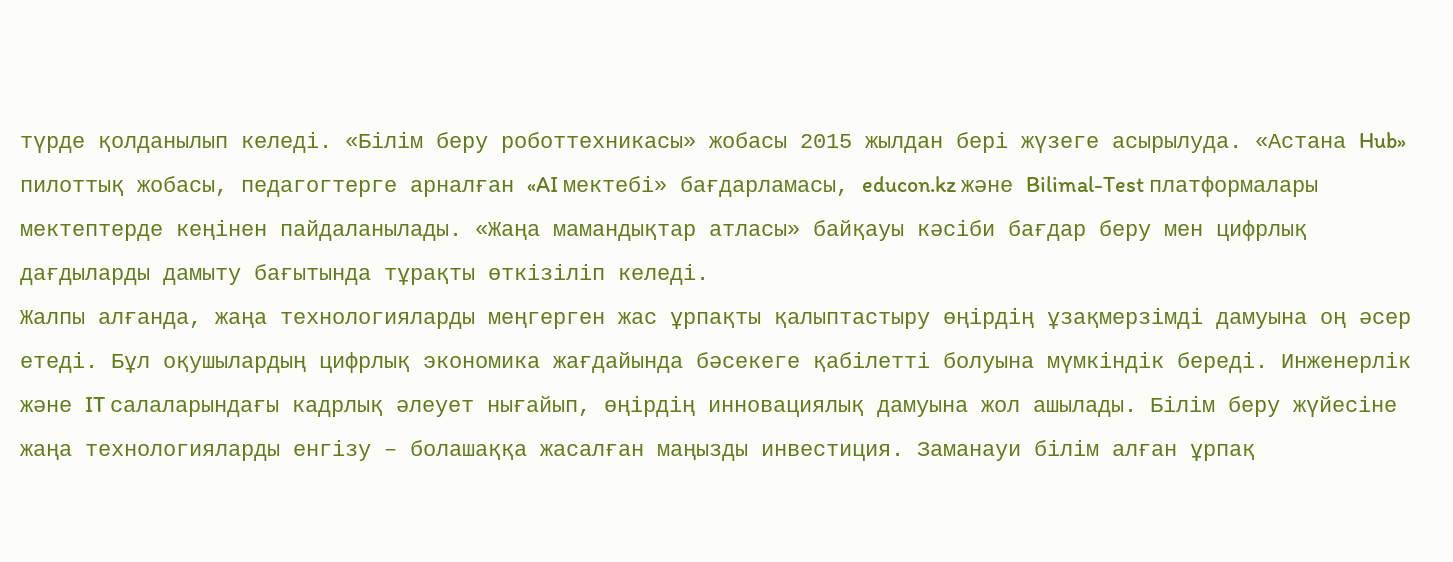түрде қолданылып келеді. «Білім беру роботтехникасы» жобасы 2015 жылдан бері жүзеге асырылуда. «Астана Hub» пилоттық жобасы, педагогтерге арналған «AI мектебі» бағдарламасы, educon.kz және Bilimal-Test платформалары мектептерде кеңінен пайдаланылады. «Жаңа мамандықтар атласы» байқауы кәсіби бағдар беру мен цифрлық дағдыларды дамыту бағытында тұрақты өткізіліп келеді.
Жалпы алғанда, жаңа технологияларды меңгерген жас ұрпақты қалыптастыру өңірдің ұзақмерзімді дамуына оң әсер етеді. Бұл оқушылардың цифрлық экономика жағдайында бәсекеге қабілетті болуына мүмкіндік береді. Инженерлік және IT салаларындағы кадрлық әлеует нығайып, өңірдің инновациялық дамуына жол ашылады. Білім беру жүйесіне жаңа технологияларды енгізу – болашаққа жасалған маңызды инвестиция. Заманауи білім алған ұрпақ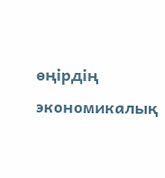өңірдің экономикалық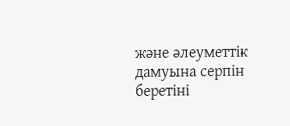және әлеуметтік дамуына серпін беретіні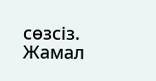сөзсіз.
Жамал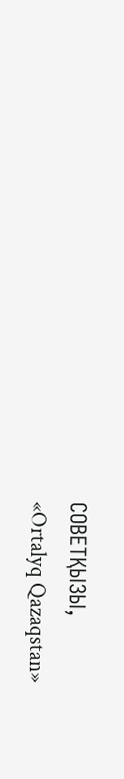СОВЕТҚЫЗЫ,
«Ortalyq Qazaqstan»